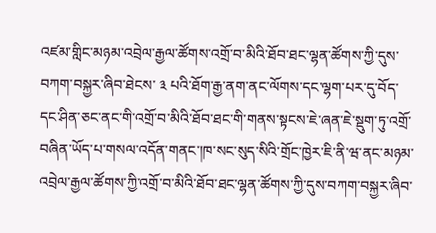འཛམ་གླིང་མཉམ་འབྲེལ་རྒྱལ་ཚོགས་འགྲོ་བ་མིའི་ཐོབ་ཐང་ལྷན་ཚོགས་ཀྱི་དུས་བཀག་བསྐྱར་ཞིབ་ཐེངས་ ༣ པའི་ཐོག་རྒྱ་ནག་ནང་ལོགས་དང་ལྷག་པར་དུ་བོད་དང་ཤིན་ཅང་ནང་གི་འགྲོ་བ་མིའི་ཐོབ་ཐང་གི་གནས་སྟངས་ཇེ་ཞན་ཇེ་སྡུག་ཏུ་འགྲོ་བཞིན་ཡོད་པ་གསལ་འདོན་གནང་།ཁ་སང་སུད་སིའི་གྲོང་ཁྱེར་ཇི་ནི་ཝ་ནང་མཉམ་འབྲེལ་རྒྱལ་ཚོགས་ཀྱི་འགྲོ་བ་མིའི་ཐོབ་ཐང་ལྷན་ཚོགས་ཀྱི་དུས་བཀག་བསྐྱར་ཞིབ་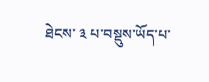ཐེངས་ ༣ པ་བསྡུས་ཡོད་པ་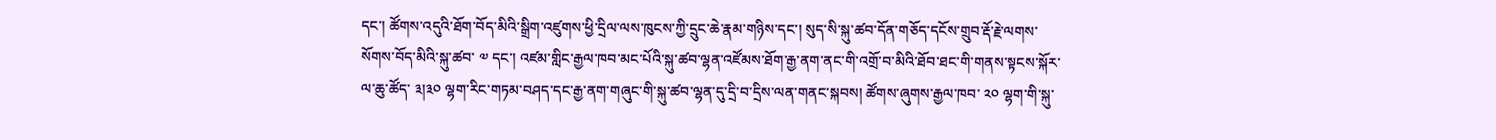དང་། ཚོགས་འདུའི་ཐོག་བོད་མིའི་སྒྲིག་འཛུགས་ཕྱི་དྲིལ་ལས་ཁུངས་ཀྱི་དྲུང་ཆེ་རྣམ་གཉིས་དང་། སུད་སི་སྐུ་ཚབ་དོན་གཅོད་དངོས་གྲུབ་རྡོ་རྗེ་ལགས་སོགས་བོད་མིའི་སྐུ་ཚབ་ ༧ དང་། འཛམ་གླིང་རྒྱལ་ཁབ་མང་པོའི་སྐུ་ཚབ་ལྷན་འཛོམས་ཐོག་རྒྱ་ནག་ནང་གི་འགྲོ་བ་མིའི་ཐོབ་ཐང་གི་གནས་སྟངས་སྐོར་ལ་ཆུ་ཚོད་ ༣།༣༠ ལྷག་རིང་གཏམ་བཤད་དང་རྒྱ་ནག་གཞུང་གི་སྐུ་ཚབ་ལྷན་དུ་དྲི་བ་དྲིས་ལན་གནང་སྐབས། ཚོགས་ཞུགས་རྒྱལ་ཁབ་ ༢༠ ལྷག་གི་སྐུ་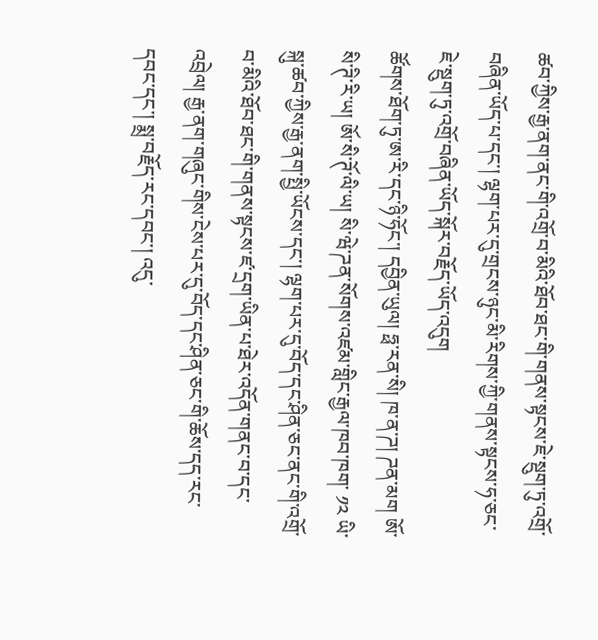ཚབ་ཀྱིས་རྒྱ་ནག་ནང་གི་འགྲོ་བ་མིའི་ཐོབ་ཐང་གི་གནས་སྟངས་ཇེ་སྡུག་ཏུ་འགྲོ་བཞིན་ཡོད་པ་དང་། ལྷག་པར་དུ་གྲངས་ཉུང་མི་རིགས་ཀྱི་གནས་སྟངས་ཧ་ཅང་ཇེ་སྡུག་ཏུ་འགྲོ་བཞིན་ཡོད་སྐོར་བརྗོད་ཡོད་འདུག
ཚོགས་ཐོག་ཏུ་ཨ་རི་དང་ཉི་ཧོང་། དབྱིན་ཡུལ། ཧྥ་རན་སི། ཁ་ན་ཌ། ཌན་མག ཨོ་སི་ཊི་རི་ཡ། ཨོ་སི་ཊོ་ལི་ཡ། སི་ཝེ་ཌན་སོགས་འཛམ་གླིང་རྒྱལ་ཁབ་ཁག་ ༡༢ ཡི་སྐུ་ཚབ་ཀྱིས་རྒྱ་ནག་སྤྱི་ཡོངས་དང་། ལྷག་པར་དུ་བོད་དང་ཤིན་ཅང་ནང་གི་འགྲོ་བ་མིའི་ཐོབ་ཐང་གི་གནས་སྟངས་ཛ་དྲག་ཡིན་པ་ཐེར་འདོན་གནང་བ་དང་འབྲེལ། རྒྱ་ནག་གཞུང་གིས་ངེས་པར་དུ་བོད་དང་ཤིན་ཅང་གི་ཆོས་དད་རང་དབང་དང་། སྨྲ་བརྗོད་རང་དབང་། འདུ་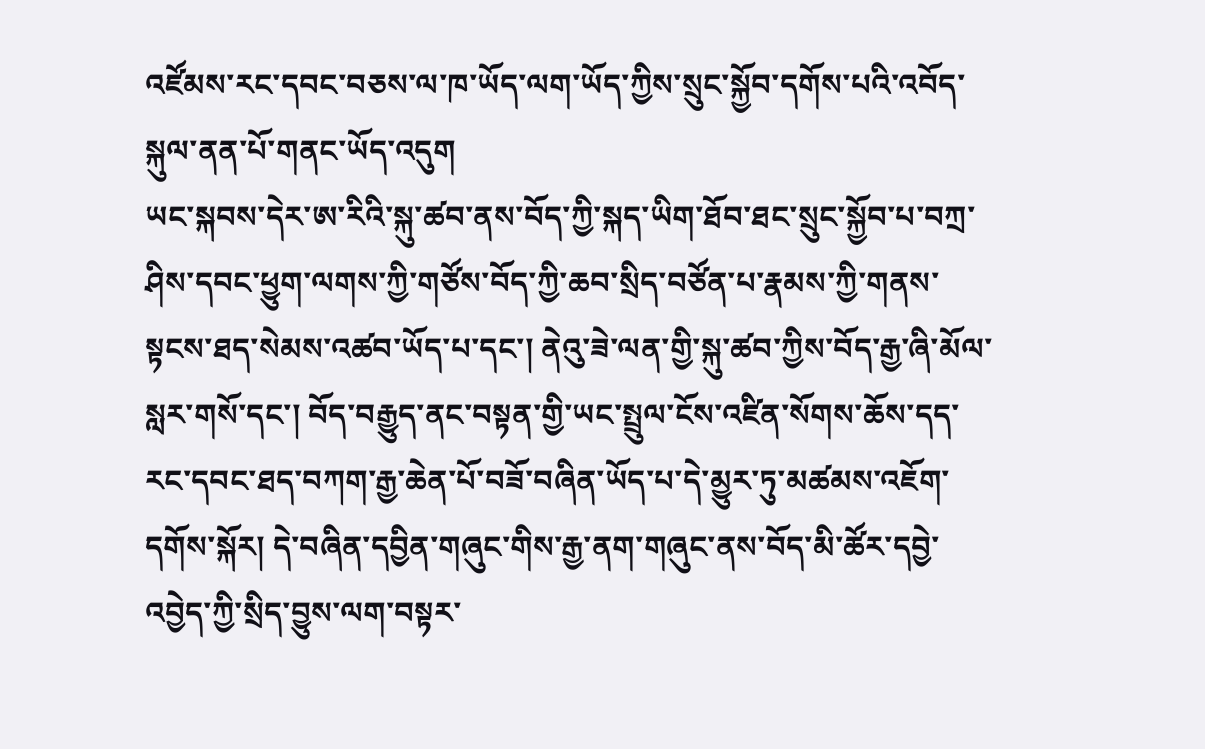འཛོམས་རང་དབང་བཅས་ལ་ཁ་ཡོད་ལག་ཡོད་ཀྱིས་སྲུང་སྐྱོབ་དགོས་པའི་འབོད་སྐུལ་ནན་པོ་གནང་ཡོད་འདུག
ཡང་སྐབས་དེར་ཨ་རིའི་སྐུ་ཚབ་ནས་བོད་ཀྱི་སྐད་ཡིག་ཐོབ་ཐང་སྲུང་སྐྱོབ་པ་བཀྲ་ཤིས་དབང་ཕྱུག་ལགས་ཀྱི་གཙོས་བོད་ཀྱི་ཆབ་སྲིད་བཙོན་པ་རྣམས་ཀྱི་གནས་སྟངས་ཐད་སེམས་འཚབ་ཡོད་པ་དང་། ནེའུ་ཟེ་ལན་གྱི་སྐུ་ཚབ་ཀྱིས་བོད་རྒྱ་ཞི་མོལ་སླར་གསོ་དང་། བོད་བརྒྱུད་ནང་བསྟན་གྱི་ཡང་སྤྲུལ་ངོས་འཛིན་སོགས་ཆོས་དད་རང་དབང་ཐད་བཀག་རྒྱ་ཆེན་པོ་བཟོ་བཞིན་ཡོད་པ་དེ་མྱུར་ཏུ་མཚམས་འཇོག་དགོས་སྐོར། དེ་བཞིན་དབྱིན་གཞུང་གིས་རྒྱ་ནག་གཞུང་ནས་བོད་མི་ཚོར་དབྱེ་འབྱེད་ཀྱི་སྲིད་བྱུས་ལག་བསྟར་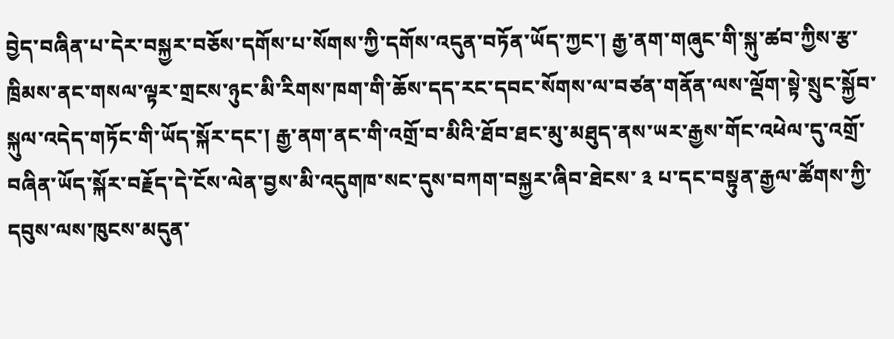བྱེད་བཞིན་པ་དེར་བསྐྱར་བཅོས་དགོས་པ་སོགས་ཀྱི་དགོས་འདུན་བཏོན་ཡོད་ཀྱང་། རྒྱ་ནག་གཞུང་གི་སྐུ་ཚབ་ཀྱིས་རྩ་ཁྲིམས་ནང་གསལ་ལྟར་གྲངས་ཉུང་མི་རིགས་ཁག་གི་ཆོས་དད་རང་དབང་སོགས་ལ་བཙན་གནོན་ལས་ལྡོག་སྟེ་སྲུང་སྐྱོབ་སྐུལ་འདེད་གཏོང་གི་ཡོད་སྐོར་དང་། རྒྱ་ནག་ནང་གི་འགྲོ་བ་མིའི་ཐོབ་ཐང་མུ་མཐུད་ནས་ཡར་རྒྱས་གོང་འཕེལ་དུ་འགྲོ་བཞིན་ཡོད་སྐོར་བརྗོད་དེ་ངོས་ལེན་བྱས་མི་འདུགཁ་སང་དུས་བཀག་བསྐྱར་ཞིབ་ཐེངས་ ༣ པ་དང་བསྟུན་རྒྱལ་ཚོགས་ཀྱི་དབུས་ལས་ཁུངས་མདུན་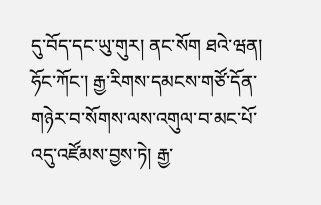དུ་བོད་དང་ཡུ་གུར། ནང་སོག ཐའེ་ཝན། ཧོང་ཀོང་། རྒྱ་རིགས་དམངས་གཙོ་དོན་གཉེར་བ་སོགས་ལས་འགུལ་བ་མང་པོ་འདུ་འཛོམས་བྱས་ཏེ། རྒྱ་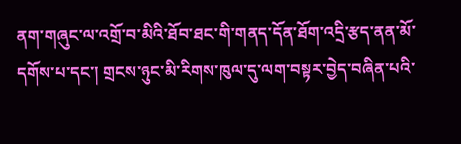ནག་གཞུང་ལ་འགྲོ་བ་མིའི་ཐོབ་ཐང་གི་གནད་དོན་ཐོག་འདྲི་རྩད་ནན་མོ་དགོས་པ་དང་། གྲངས་ཉུང་མི་རིགས་ཁུལ་དུ་ལག་བསྟར་བྱེད་བཞིན་པའི་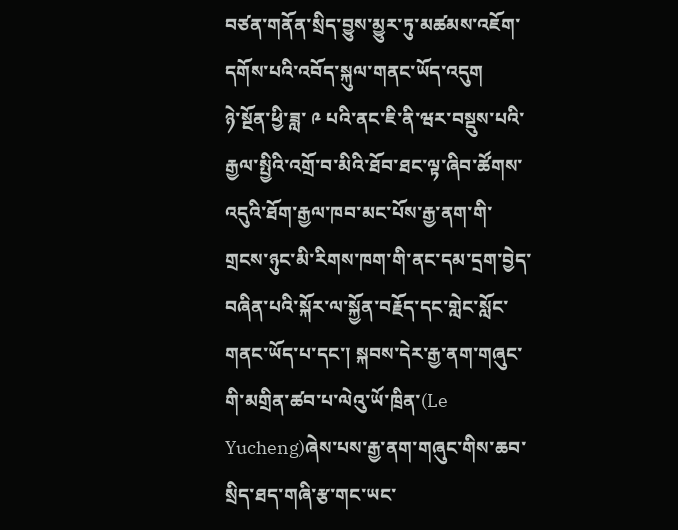བཙན་གནོན་སྲིད་བྱུས་མྱུར་ཏུ་མཚམས་འཇོག་དགོས་པའི་འབོད་སྐུལ་གནང་ཡོད་འདུག
ཉེ་སྔོན་ཕྱི་ཟླ་ ༩ པའི་ནང་ཇི་ནི་ཝར་བསྡུས་པའི་རྒྱལ་སྤྱིའི་འགྲོ་བ་མིའི་ཐོབ་ཐང་ལྟ་ཞིབ་ཚོགས་འདུའི་ཐོག་རྒྱལ་ཁབ་མང་པོས་རྒྱ་ནག་གི་གྲངས་ཉུང་མི་རིགས་ཁག་གི་ནང་དམ་དྲག་བྱེད་བཞིན་པའི་སྐོར་ལ་སྐྱོན་བརྗོད་དང་གླེང་སློང་གནང་ཡོད་པ་དང་། སྐབས་དེར་རྒྱ་ནག་གཞུང་གི་མགྲིན་ཚབ་པ་ལེའུ་ཡོ་ཁྲིན་(Le Yucheng)ཞེས་པས་རྒྱ་ནག་གཞུང་གིས་ཆབ་སྲིད་ཐད་གཞི་རྩ་གང་ཡང་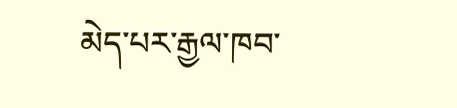མེད་པར་རྒྱལ་ཁབ་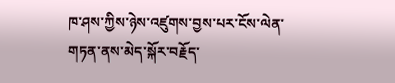ཁ་ཤས་ཀྱིས་ཉེས་འཛུགས་བྱས་པར་ངོས་ལེན་གཏན་ནས་མེད་སྐོར་བརྗོད་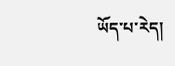ཡོད་པ་རེད།